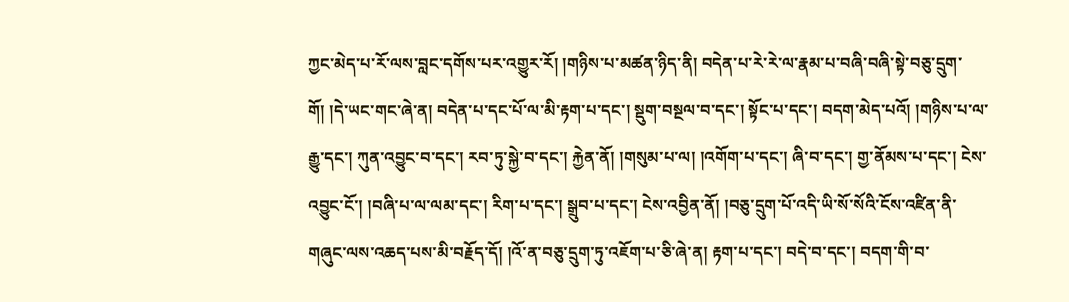ཀྱང་མེད་པ་རོ་ལས་བླང་དགོས་པར་འགྱུར་རོ། །གཉིས་པ་མཚན་ཉིད་ནི། བདེན་པ་རེ་རེ་ལ་རྣམ་པ་བཞི་བཞི་སྟེ་བཅུ་དྲུག་གོ། །དེ་ཡང་གང་ཞེ་ན། བདེན་པ་དང་པོ་ལ་མི་རྟག་པ་དང་། སྡུག་བསྔལ་བ་དང་། སྟོང་པ་དང་། བདག་མེད་པའོ། །གཉིས་པ་ལ་རྒྱུ་དང་། ཀུན་འབྱུང་བ་དང་། རབ་ཏུ་སྐྱེ་བ་དང་། རྐྱེན་ནོ། །གསུམ་པ་ལ། །འགོག་པ་དང་། ཞི་བ་དང་། གྱ་ནོམས་པ་དང་། ངེས་འབྱུང་ངོ་། །བཞི་པ་ལ་ལམ་དང་། རིག་པ་དང་། སྒྲུབ་པ་དང་། ངེས་འབྱིན་ནོ། །བཅུ་དྲུག་པོ་འདི་ཡི་སོ་སོའི་ངོས་འཛིན་ནི་གཞུང་ལས་འཆད་པས་མི་བརྗོད་དོ། །འོ་ན་བཅུ་དྲུག་ཏུ་འཇོག་པ་ཅི་ཞེ་ན། རྟག་པ་དང་། བདེ་བ་དང་། བདག་གི་བ་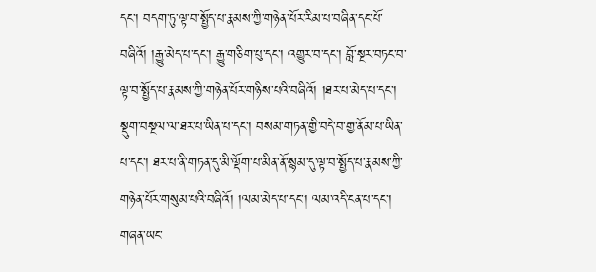དང་། བདག་ཏུ་ལྟ་བ་སྤྱོད་པ་རྣམས་ཀྱི་གཉེན་པོར་རིམ་པ་བཞིན་དང་པོ་བཞིའོ། །རྒྱུ་མེད་པ་དང་། རྒྱུ་གཅིག་པུ་དང་། འགྱུར་བ་དང་། བློ་སྔར་བཏང་བ་ལྟ་བ་སྤྱོད་པ་རྣམས་ཀྱི་གཉེན་པོར་གཉིས་པའི་བཞིའོ། །ཐར་པ་མེད་པ་དང་། སྡུག་བསྔལ་ལ་ཐར་པ་ཡིན་པ་དང་། བསམ་གཏན་གྱི་བདེ་བ་གྱ་ནོམ་པ་ཡིན་པ་དང་། ཐར་པ་ནི་གཏན་དུ་མི་ལྡོག་པ་མིན་ནོ་སྙམ་དུ་ལྟ་བ་སྤྱོད་པ་རྣམས་ཀྱི་གཉེན་པོར་གསུམ་པའི་བཞིའོ། །ལམ་མེད་པ་དང་། ལམ་འདི་ངན་པ་དང་། གཞན་ཡང་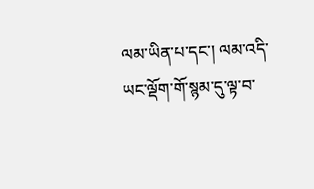ལམ་ཡིན་པ་དང་། ལམ་འདི་ཡང་ལྡོག་གོ་སྙམ་དུ་ལྟ་བ་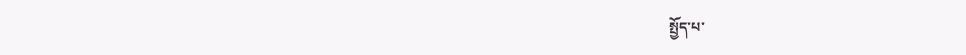སྤྱོད་པ་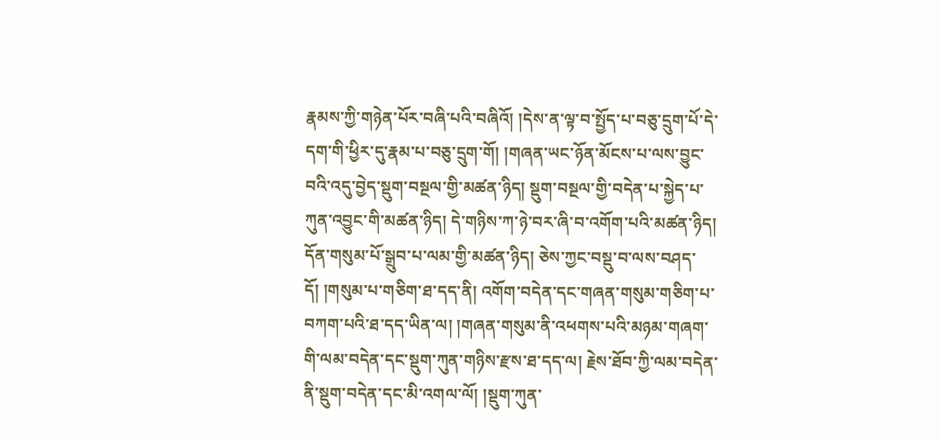རྣམས་ཀྱི་གཉེན་པོར་བཞི་པའི་བཞིའོ། །དེས་ན་ལྟ་བ་སྤྱོད་པ་བཅུ་དྲུག་པོ་དེ་དག་གི་ཕྱིར་དུ་རྣམ་པ་བཅུ་དྲུག་གོ། །གཞན་ཡང་ཉོན་མོངས་པ་ལས་བྱུང་བའི་འདུ་བྱེད་སྡུག་བསྔལ་གྱི་མཚན་ཉིད། སྡུག་བསྔལ་གྱི་བདེན་པ་སྐྱེད་པ་ཀུན་འབྱུང་གི་མཚན་ཉིད། དེ་གཉིས་ཀ་ཉེ་བར་ཞི་བ་འགོག་པའི་མཚན་ཉིད། དོན་གསུམ་པོ་སྒྲུབ་པ་ལམ་གྱི་མཚན་ཉིད། ཅེས་ཀྱང་བསྡུ་བ་ལས་བཤད་དོ། །གསུམ་པ་གཅིག་ཐ་དད་ནི། འགོག་བདེན་དང་གཞན་གསུམ་གཅིག་པ་བཀག་པའི་ཐ་དད་ཡིན་ལ། །གཞན་གསུམ་ནི་འཕགས་པའི་མཉམ་གཞག་གི་ལམ་བདེན་དང་སྡུག་ཀུན་གཉིས་རྫས་ཐ་དད་ལ། རྗེས་ཐོབ་ཀྱི་ལམ་བདེན་ནི་སྡུག་བདེན་དང་མི་འགལ་ལོ། །སྡུག་ཀུན་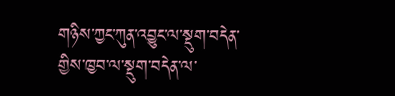གཉིས་ཀྱང་ཀུན་འབྱུང་ལ་སྡུག་བདེན་གྱིས་ཁྱབ་ལ་སྡུག་བདེན་ལ་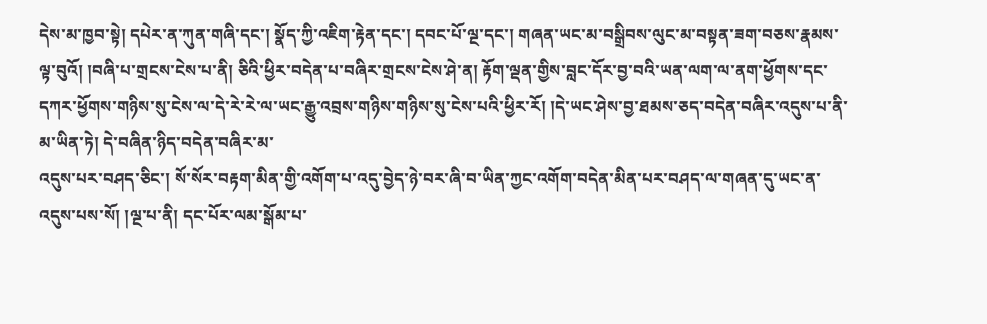དེས་མ་ཁྱབ་སྟེ། དཔེར་ན་ཀུན་གཞི་དང་། སྣོད་ཀྱི་འཇིག་རྟེན་དང་། དབང་པོ་ལྔ་དང་། གཞན་ཡང་མ་བསྒྲིབས་ལུང་མ་བསྟན་ཟག་བཅས་རྣམས་ལྟ་བུའོ། །བཞི་པ་གྲངས་ངེས་པ་ནི། ཅིའི་ཕྱིར་བདེན་པ་བཞིར་གྲངས་ངེས་ཤེ་ན། རྟོག་ལྡན་གྱིས་བླང་དོར་བྱ་བའི་ཡན་ལག་ལ་ནག་ཕྱོགས་དང་དཀར་ཕྱོགས་གཉིས་སུ་ངེས་ལ་དེ་རེ་རེ་ལ་ཡང་རྒྱུ་འབྲས་གཉིས་གཉིས་སུ་ངེས་པའི་ཕྱིར་རོ། །དེ་ཡང་ཤེས་བྱ་ཐམས་ཅད་བདེན་བཞིར་འདུས་པ་ནི་མ་ཡིན་ཏེ། དེ་བཞིན་ཉིད་བདེན་བཞིར་མ་
འདུས་པར་བཤད་ཅིང་། སོ་སོར་བརྟག་མིན་གྱི་འགོག་པ་འདུ་བྱེད་ཉེ་བར་ཞི་བ་ཡིན་ཀྱང་འགོག་བདེན་མིན་པར་བཤད་ལ་གཞན་དུ་ཡང་ན་འདུས་པས་སོ། །ལྔ་པ་ནི། དང་པོར་ལམ་སྒོམ་པ་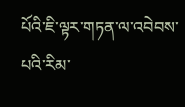པོའི་ཇི་ལྟར་གཏན་ལ་འབེབས་པའི་རིམ་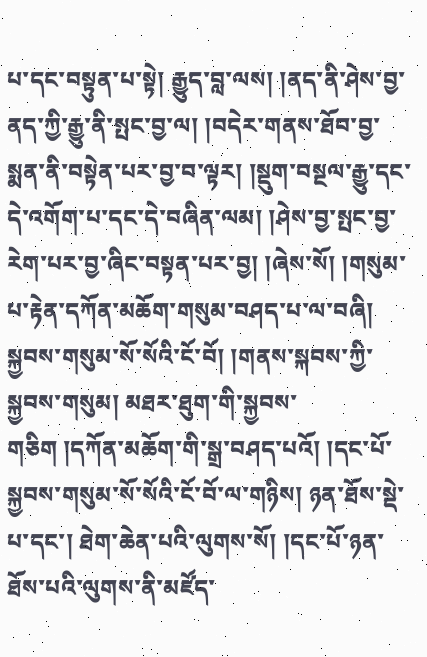པ་དང་བསྟུན་པ་སྟེ། རྒྱུད་བླ་ལས། །ནད་ནི་ཤེས་བྱ་ནད་ཀྱི་རྒྱུ་ནི་སྤང་བྱ་ལ། །བདེར་གནས་ཐོབ་བྱ་སྨན་ནི་བསྟེན་པར་བྱ་བ་ལྟར། །སྡུག་བསྔལ་རྒྱུ་དང་དེ་འགོག་པ་དང་དེ་བཞིན་ལམ། །ཤེས་བྱ་སྤང་བྱ་རེག་པར་བྱ་ཞིང་བསྟན་པར་བྱ། །ཞེས་སོ། །གསུམ་པ་རྟེན་དཀོན་མཆོག་གསུམ་བཤད་པ་ལ་བཞི། སྐྱབས་གསུམ་སོ་སོའི་ངོ་བོ། །གནས་སྐབས་ཀྱི་སྐྱབས་གསུམ། མཐར་ཐུག་གི་སྐྱབས་གཅིག །དཀོན་མཆོག་གི་སྒྲ་བཤད་པའོ། །དང་པོ་སྐྱབས་གསུམ་སོ་སོའི་ངོ་བོ་ལ་གཉིས། ཉན་ཐོས་སྡེ་པ་དང་། ཐེག་ཆེན་པའི་ལུགས་སོ། །དང་པོ་ཉན་ཐོས་པའི་ལུགས་ནི་མཛོད་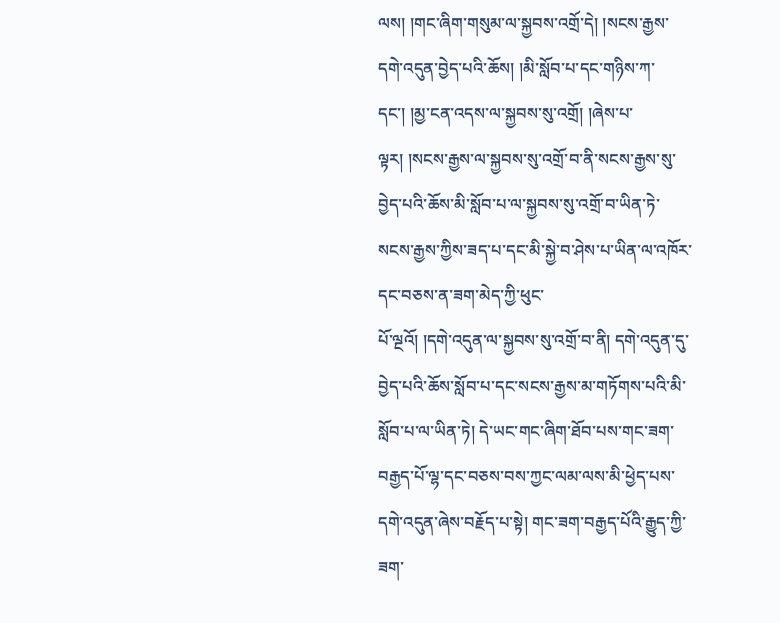ལས། །གང་ཞིག་གསུམ་ལ་སྐྱབས་འགྲོ་དེ། །སངས་རྒྱས་དགེ་འདུན་བྱེད་པའི་ཆོས། །མི་སློབ་པ་དང་གཉིས་ཀ་དང་། །མྱ་ངན་འདས་ལ་སྐྱབས་སུ་འགྲོ། །ཞེས་པ་ལྟར། །སངས་རྒྱས་ལ་སྐྱབས་སུ་འགྲོ་བ་ནི་སངས་རྒྱས་སུ་བྱེད་པའི་ཆོས་མི་སློབ་པ་ལ་སྐྱབས་སུ་འགྲོ་བ་ཡིན་ཏེ་སངས་རྒྱས་ཀྱིས་ཟད་པ་དང་མི་སྐྱེ་བ་ཤེས་པ་ཡིན་ལ་འཁོར་དང་བཅས་ན་ཟག་མེད་ཀྱི་ཕུང་
པོ་ལྔའོ། །དགེ་འདུན་ལ་སྐྱབས་སུ་འགྲོ་བ་ནི། དགེ་འདུན་དུ་བྱེད་པའི་ཆོས་སློབ་པ་དང་སངས་རྒྱས་མ་གཏོགས་པའི་མི་སློབ་པ་ལ་ཡིན་ཏེ། དེ་ཡང་གང་ཞིག་ཐོབ་པས་གང་ཟག་བརྒྱད་པོ་ལྷ་དང་བཅས་བས་ཀྱང་ལམ་ལས་མི་ཕྱེད་པས་དགེ་འདུན་ཞེས་བརྗོད་པ་སྟེ། གང་ཟག་བརྒྱད་པོའི་རྒྱུད་ཀྱི་ཟག་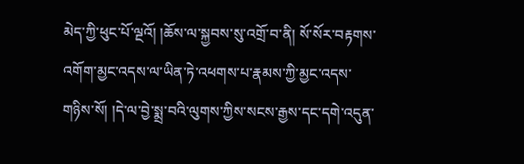མེད་ཀྱི་ཕུང་པོ་ལྔའོ། །ཆོས་ལ་སྐྱབས་སུ་འགྲོ་བ་ནི། སོ་སོར་བརྟགས་འགོག་མྱང་འདས་ལ་ཡིན་ཏེ་འཕགས་པ་རྣམས་ཀྱི་མྱང་འདས་གཉིས་སོ། །དེ་ལ་བྱེ་སྨྲ་བའི་ལུགས་ཀྱིས་སངས་རྒྱས་དང་དགེ་འདུན་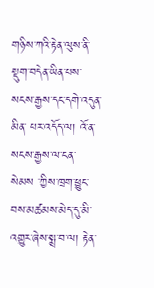གཉིས་ཀའི་རྟེན་ལུས་ནི་སྡུག་བདེན་ཡིན་པས་སངས་རྒྱས་དང་དགེ་འདུན་མིན་ པར་འདོད་ལ། འོ་ན་སངས་རྒྱས་ལ་ངན་སེམས ་ཀྱིས་ཁྲག་ཕྱུང་བས་མཚམས་མེད་དུ་མི་འགྱུར་ཞེས་སྨྲ་བ་ལ། རྟེན་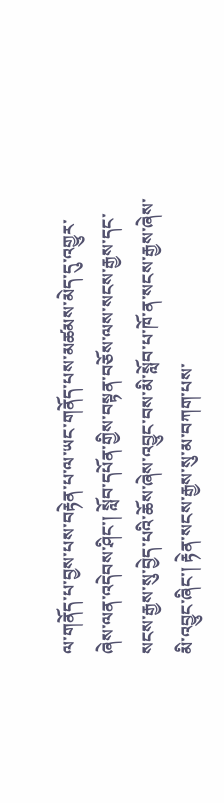ལ་གནོད་པ་བྱས་པས་བརྟེན་པ་ལ་ཡང་གནོད་པས་མཚམས་མེད་དུ་འགྱུར་ཞེས་ལན་འདེབས་ཤིང་། སློབ་དཔོན་གྱིས་བསྟན་བཅོས་ལས་སངས་རྒྱས་དང་སངས་རྒྱས་སུ་བྱེད་པའི་ཆོས་ཞེས་འབྱུང་བས་མི་སློབ་པ་ཁོ་ན་སངས་རྒྱས་ཞེས་མི་འབྱུང་ཞིང་། རྟེན་སངས་རྒྱས་སུ་མ་བཀག་པས་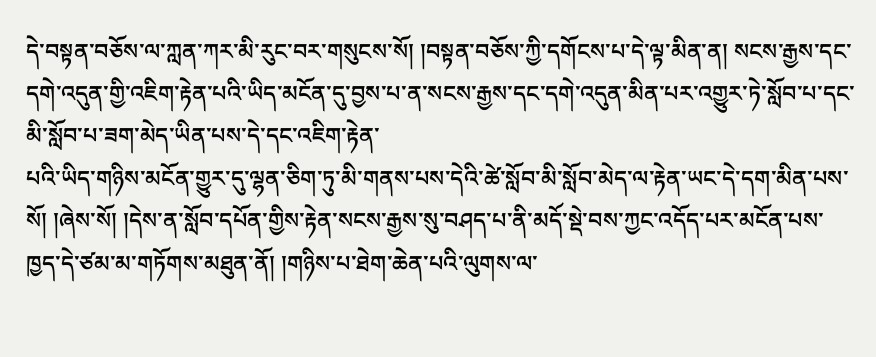དེ་བསྟན་བཅོས་ལ་ཀླན་ཀར་མི་རུང་བར་གསུངས་སོ། །བསྟན་བཅོས་ཀྱི་དགོངས་པ་དེ་ལྟ་མིན་ན། སངས་རྒྱས་དང་དགེ་འདུན་གྱི་འཇིག་རྟེན་པའི་ཡིད་མངོན་དུ་བྱས་པ་ན་སངས་རྒྱས་དང་དགེ་འདུན་མིན་པར་འགྱུར་ཏེ་སློབ་པ་དང་མི་སློབ་པ་ཟག་མེད་ཡིན་པས་དེ་དང་འཇིག་རྟེན་
པའི་ཡིད་གཉིས་མངོན་གྱུར་དུ་ལྷན་ཅིག་ཏུ་མི་གནས་པས་དེའི་ཚེ་སློབ་མི་སློབ་མེད་ལ་རྟེན་ཡང་དེ་དག་མིན་པས་སོ། །ཞེས་སོ། །དེས་ན་སློབ་དཔོན་གྱིས་རྟེན་སངས་རྒྱས་སུ་བཤད་པ་ནི་མདོ་སྡེ་བས་ཀྱང་འདོད་པར་མངོན་པས་ཁྱད་དེ་ཙམ་མ་གཏོགས་མཐུན་ནོ། །གཉིས་པ་ཐེག་ཆེན་པའི་ལུགས་ལ་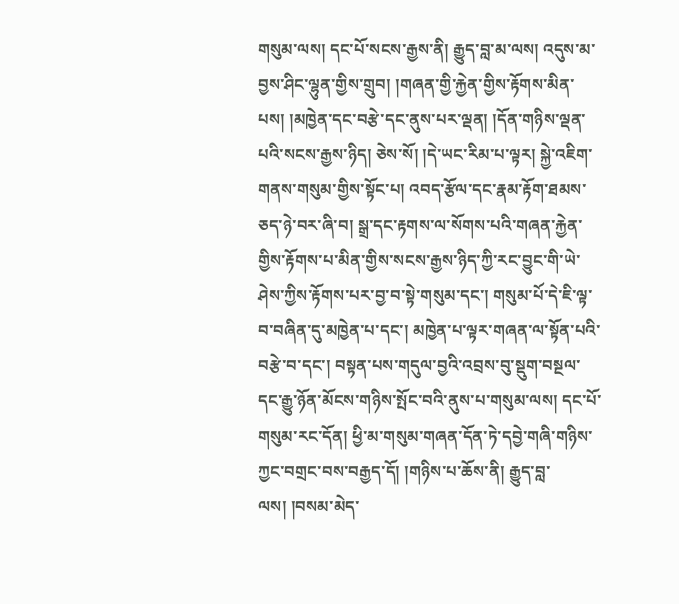གསུམ་ལས། དང་པོ་སངས་རྒྱས་ནི། རྒྱུད་བླ་མ་ལས། འདུས་མ་བྱས་ཤིང་ལྷུན་གྱིས་གྲུབ། །གཞན་གྱི་རྐྱེན་གྱིས་རྟོགས་མིན་པས། །མཁྱེན་དང་བརྩེ་དང་ནུས་པར་ལྡན། །དོན་གཉིས་ལྡན་པའི་སངས་རྒྱས་ཉིད། ཅེས་སོ། །དེ་ཡང་རིམ་པ་ལྟར། སྐྱེ་འཇིག་གནས་གསུམ་གྱིས་སྟོང་པ། འབད་རྩོལ་དང་རྣམ་རྟོག་ཐམས་ཅད་ཉེ་བར་ཞི་བ། སྒྲ་དང་རྟགས་ལ་སོགས་པའི་གཞན་རྐྱེན་གྱིས་རྟོགས་པ་མིན་གྱིས་སངས་རྒྱས་ཉིད་ཀྱི་རང་བྱུང་གི་ཡེ་ཤེས་ཀྱིས་རྟོགས་པར་བྱ་བ་སྟེ་གསུམ་དང་། གསུམ་པོ་དེ་ཇི་ལྟ་བ་བཞིན་དུ་མཁྱེན་པ་དང་། མཁྱེན་པ་ལྟར་གཞན་ལ་སྟོན་པའི་བརྩེ་བ་དང་། བསྟན་པས་གདུལ་བྱའི་འབྲས་བུ་སྡུག་བསྔལ་དང་རྒྱུ་ཉོན་མོངས་གཉིས་སྤོང་བའི་ནུས་པ་གསུམ་ལས། དང་པོ་གསུམ་རང་དོན། ཕྱི་མ་གསུམ་གཞན་དོན་ཏེ་དབྱེ་གཞི་གཉིས་ཀྱང་བགྲང་བས་བརྒྱད་དོ། །གཉིས་པ་ཆོས་ནི། རྒྱུད་བླ་ལས། །བསམ་མེད་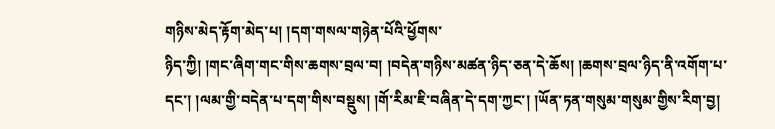གཉིས་མེད་རྟོག་མེད་པ། །དག་གསལ་གཉེན་པོའི་ཕྱོགས་
ཉིད་ཀྱི། །གང་ཞིག་གང་གིས་ཆགས་བྲལ་བ། །བདེན་གཉིས་མཚན་ཉིད་ཅན་དེ་ཆོས། །ཆགས་བྲལ་ཉིད་ནི་འགོག་པ་དང་། །ལམ་གྱི་བདེན་པ་དག་གིས་བསྡུས། །གོ་རིམ་ཇི་བཞིན་དེ་དག་ཀྱང་། །ཡོན་ཏན་གསུམ་གསུམ་གྱིས་རིག་བྱ།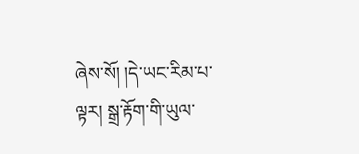ཞེས་སོ། །དེ་ཡང་རིམ་པ་ལྟར། སྒྲ་རྟོག་གི་ཡུལ་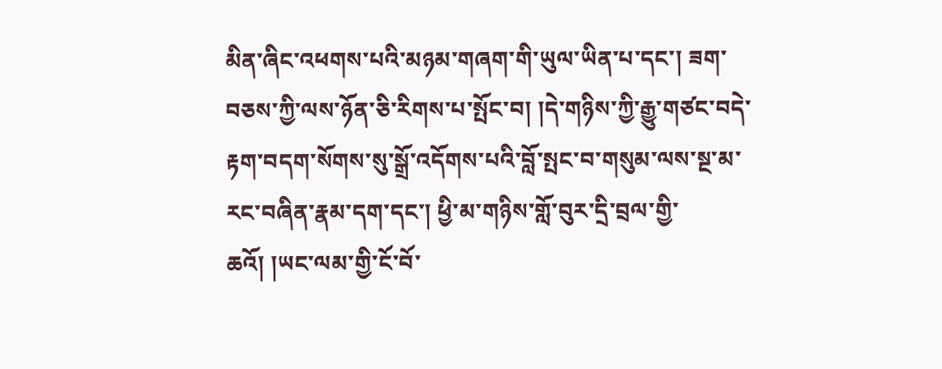མིན་ཞིང་འཕགས་པའི་མཉམ་གཞག་གི་ཡུལ་ཡིན་པ་དང་། ཟག་བཅས་ཀྱི་ལས་ཉོན་ཅི་རིགས་པ་སྤོང་བ། །དེ་གཉིས་ཀྱི་རྒྱུ་གཙང་བདེ་རྟག་བདག་སོགས་སུ་སྒྲོ་འདོགས་པའི་བློ་སྤང་བ་གསུམ་ལས་སྔ་མ་རང་བཞིན་རྣམ་དག་དང་། ཕྱི་མ་གཉིས་གློ་བུར་དྲི་བྲལ་གྱི་ཆའོ། །ཡང་ལམ་གྱི་ངོ་བོ་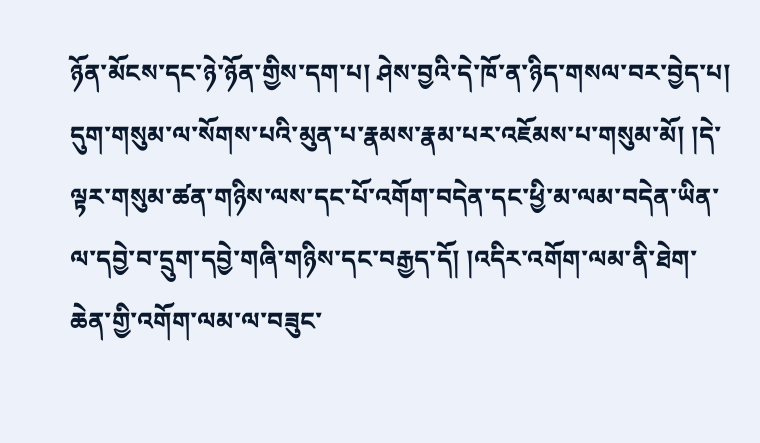ཉོན་མོངས་དང་ཉེ་ཉོན་གྱིས་དག་པ། ཤེས་བྱའི་དེ་ཁོ་ན་ཉིད་གསལ་བར་བྱེད་པ། དུག་གསུམ་ལ་སོགས་པའི་མུན་པ་རྣམས་རྣམ་པར་འཇོམས་པ་གསུམ་མོ། །དེ་ལྟར་གསུམ་ཚན་གཉིས་ལས་དང་པོ་འགོག་བདེན་དང་ཕྱི་མ་ལམ་བདེན་ཡིན་ལ་དབྱེ་བ་དྲུག་དབྱེ་གཞི་གཉིས་དང་བརྒྱད་དོ། །འདིར་འགོག་ལམ་ནི་ཐེག་ཆེན་གྱི་འགོག་ལམ་ལ་བཟུང་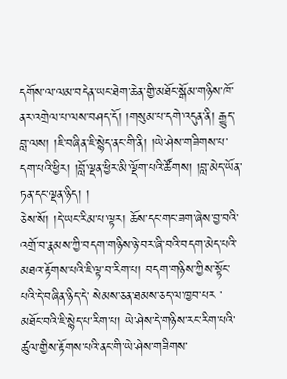དགོས་ལ་ལམ་བདེན་ཡང་ཐེག་ཆེན་གྱི་མཐོང་སྒོམ་གཉིས་ཁོ་ནར་འགྲེལ་པ་ལས་བཤད་དོ། །གསུམ་པ་དགེ་འདུན་ནི། རྒྱུད་བླ་ལས། །ཇི་བཞིན་ཇི་སྙེད་ནང་གི་ནི། །ཡེ་ཤེས་གཟིགས་པ་དག་པའི་ཕྱིར། །བློ་ལྡན་ཕྱིར་མི་ལྡོག་པའི་ཚོགས། །བླ་མེད་ཡོན་ཏན་དང་ལྡན་ཉིད། །
ཅེས་སོ། །དེ་ཡང་རིམ་པ་ལྟར། ཆོས་དང་གང་ཟག་ཞེས་བྱ་བའི་འགྲོ་བ་རྣམས་ཀྱི་བདག་གཉིས་ཉེ་བར་ཞི་བའི་བདག་མེད་པའི་མཐའ་རྟོགས་པའི་ཇི་ལྟ་བ་རིག་པ། བདག་གཉིས་ཀྱིས་སྟོང་པའི་དེ་བཞིན་ཉིད་དེ་ སེམས་ཅན་ཐམས་ཅད་ལ་ཁྱབ་པར ་མཐོང་བའི་ཇི་སྙེད་པ་རིག་པ། ཡེ་ཤེས་དེ་གཉིས་རང་རིག་པའི་ཚུལ་གྱིས་རྟོགས་པའི་ནང་གི་ཡེ་ཤེས་གཟིགས་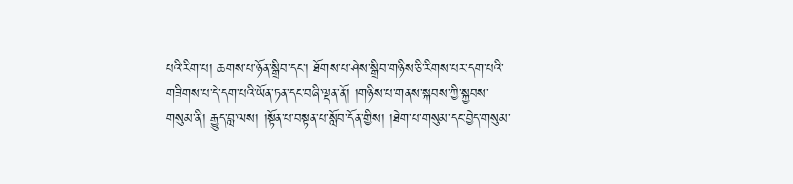པའི་རིག་པ། ཆགས་པ་ཉོན་སྒྲིབ་དང་། ཐོགས་པ་ཤེས་སྒྲིབ་གཉིས་ཅི་རིགས་པར་དག་པའི་གཟིགས་པ་དེ་དག་པའི་ཡོན་ཏན་དང་བཞི་ལྡན་ནོ། །གཉིས་པ་གནས་སྐབས་ཀྱི་སྐྱབས་གསུམ་ནི། རྒྱུད་བླ་ལས། །སྟོན་པ་བསྟན་པ་སློབ་དོན་གྱིས། །ཐེག་པ་གསུམ་དང་བྱེད་གསུམ་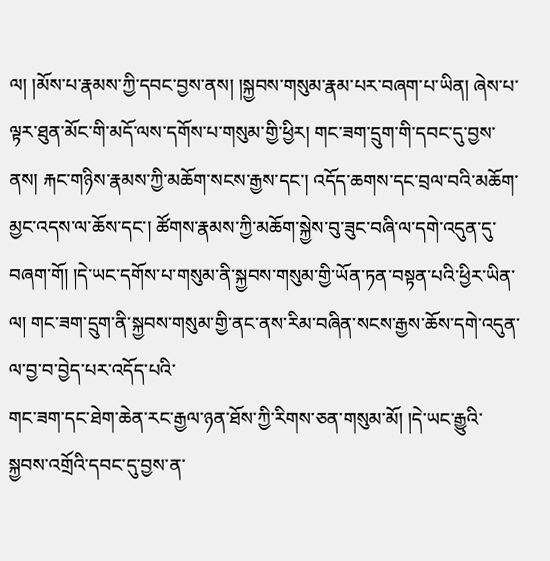ལ། །མོས་པ་རྣམས་ཀྱི་དབང་བྱས་ནས། །སྐྱབས་གསུམ་རྣམ་པར་བཞག་པ་ཡིན། ཞེས་པ་ལྟར་ཐུན་མོང་གི་མདོ་ལས་དགོས་པ་གསུམ་གྱི་ཕྱིར། གང་ཟག་དྲུག་གི་དབང་དུ་བྱས་ནས། རྐང་གཉིས་རྣམས་ཀྱི་མཆོག་སངས་རྒྱས་དང་། འདོད་ཆགས་དང་བྲལ་བའི་མཆོག་མྱང་འདས་ལ་ཆོས་དང་། ཚོགས་རྣམས་ཀྱི་མཆོག་སྐྱེས་བུ་ཟུང་བཞི་ལ་དགེ་འདུན་དུ་བཞག་གོ། །དེ་ཡང་དགོས་པ་གསུམ་ནི་སྐྱབས་གསུམ་གྱི་ཡོན་ཏན་བསྟན་པའི་ཕྱིར་ཡིན་ལ། གང་ཟག་དྲུག་ནི་སྐྱབས་གསུམ་གྱི་ནང་ནས་རིམ་བཞིན་སངས་རྒྱས་ཆོས་དགེ་འདུན་ལ་བྱ་བ་བྱེད་པར་འདོད་པའི་
གང་ཟག་དང་ཐེག་ཆེན་རང་རྒྱལ་ཉན་ཐོས་ཀྱི་རིགས་ཅན་གསུམ་མོ། །དེ་ཡང་རྒྱུའི་སྐྱབས་འགྲོའི་དབང་དུ་བྱས་ན་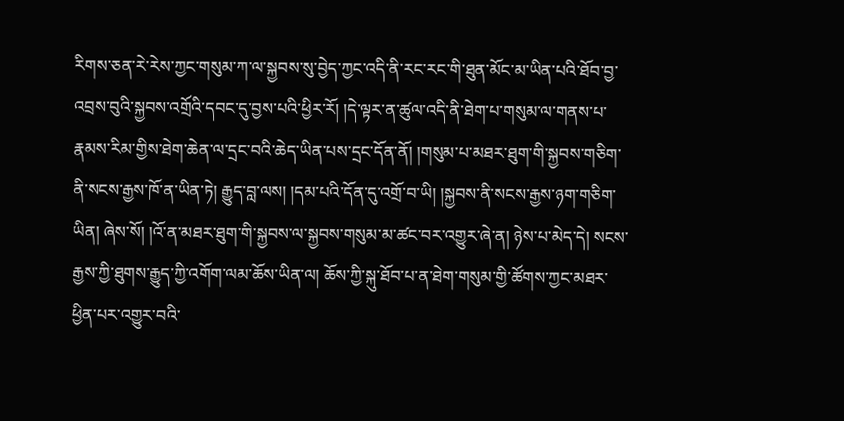རིགས་ཅན་རེ་རེས་ཀྱང་གསུམ་ཀ་ལ་སྐྱབས་སུ་བྱེད་ཀྱང་འདི་ནི་རང་རང་གི་ཐུན་མོང་མ་ཡིན་པའི་ཐོབ་བྱ་འབྲས་བུའི་སྐྱབས་འགྲོའི་དབང་དུ་བྱས་པའི་ཕྱིར་རོ། །དེ་ལྟར་ན་ཚུལ་འདི་ནི་ཐེག་པ་གསུམ་ལ་གནས་པ་རྣམས་རིམ་གྱིས་ཐེག་ཆེན་ལ་དྲང་བའི་ཆེད་ཡིན་པས་དྲང་དོན་ནོ། །གསུམ་པ་མཐར་ཐུག་གི་སྐྱབས་གཅིག་ནི་སངས་རྒྱས་ཁོ་ན་ཡིན་ཏེ། རྒྱུད་བླ་ལས། །དམ་པའི་དོན་དུ་འགྲོ་བ་ཡི། །སྐྱབས་ནི་སངས་རྒྱས་ཉག་གཅིག་ཡིན། ཞེས་སོ། །འོ་ན་མཐར་ཐུག་གི་སྐྱབས་ལ་སྐྱབས་གསུམ་མ་ཚང་བར་འགྱུར་ཞེ་ན། ཉེས་པ་མེད་དེ། སངས་རྒྱས་ཀྱི་ཐུགས་རྒྱུད་ཀྱི་འགོག་ལམ་ཆོས་ཡིན་ལ། ཆོས་ཀྱི་སྐུ་ཐོབ་པ་ན་ཐེག་གསུམ་གྱི་ཚོགས་ཀྱང་མཐར་ཕྱིན་པར་འགྱུར་བའི་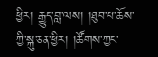ཕྱིར། རྒྱུད་བླ་ལས། །ཐུབ་པ་ཆོས་ཀྱི་སྐུ་ཅན་ཕྱིར། །ཚོགས་ཀྱང་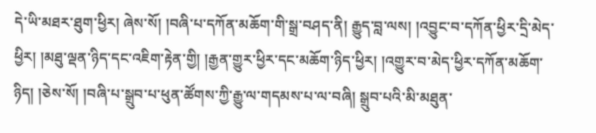དེ་ཡི་མཐར་ཐུག་ཕྱིར། ཞེས་སོ། །བཞི་པ་དཀོན་མཆོག་གི་སྒྲ་བཤད་ནི། རྒྱུད་བླ་ལས། །འབྱུང་བ་དཀོན་ཕྱིར་དྲི་མེད་ཕྱིར། །མཐུ་ལྡན་ཉིད་དང་འཇིག་རྟེན་གྱི། །རྒྱན་གྱུར་ཕྱིར་དང་མཆོག་ཉིད་ཕྱིར། །འགྱུར་བ་མེད་ཕྱིར་དཀོན་མཆོག་ཉིད། །ཅེས་སོ། །བཞི་པ་སྒྲུབ་པ་ཕུན་ཚོགས་ཀྱི་རྒྱུ་ལ་གདམས་པ་ལ་བཞི། སྒྲུབ་པའི་མི་མཐུན་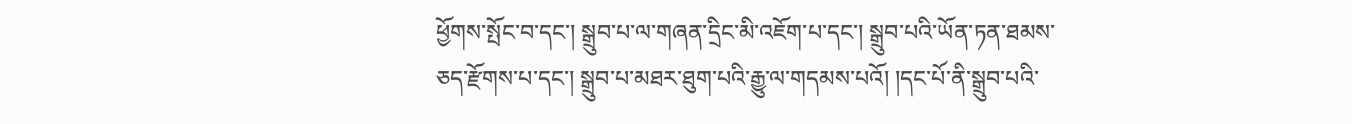ཕྱོགས་སྤོང་བ་དང་། སྒྲུབ་པ་ལ་གཞན་དྲིང་མི་འཇོག་པ་དང་། སྒྲུབ་པའི་ཡོན་ཏན་ཐམས་ཅད་རྫོགས་པ་དང་། སྒྲུབ་པ་མཐར་ཐུག་པའི་རྒྱུ་ལ་གདམས་པའོ། །དང་པོ་ནི་སྒྲུབ་པའི་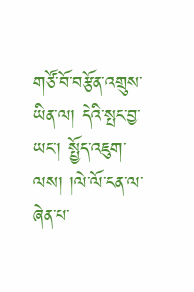གཙོ་བོ་བརྩོན་འགྲུས་ཡིན་ལ། དེའི་སྤང་བྱ་ཡང་། སྤྱོད་འཇུག་ལས། །ལེ་ལོ་ངན་ལ་ཞེན་པ་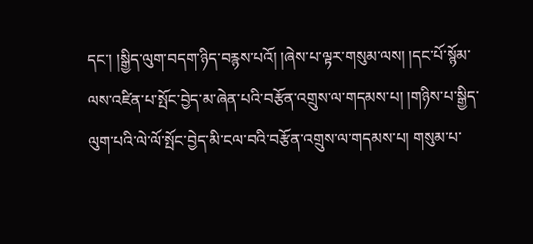དང་། །སྒྱིད་ལུག་བདག་ཉིད་བརྙས་པའོ། །ཞེས་པ་ལྟར་གསུམ་ལས། །དང་པོ་སྙོམ་ལས་འཛིན་པ་སྤོང་བྱེད་མ་ཞེན་པའི་བརྩོན་འགྲུས་ལ་གདམས་པ། །གཉིས་པ་སྒྱིད་ལུག་པའི་ལེ་ལོ་སྤོང་བྱེད་མི་ངལ་བའི་བརྩོན་འགྲུས་ལ་གདམས་པ། གསུམ་པ་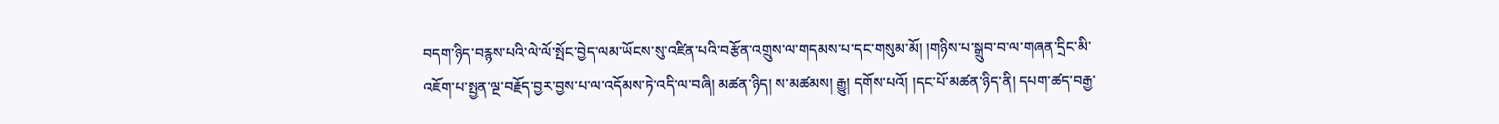བདག་ཉིད་བརྙས་པའི་ལེ་ལོ་སྤོང་བྱེད་ལམ་ཡོངས་སུ་འཛིན་པའི་བརྩོན་འགྲུས་ལ་གདམས་པ་དང་གསུམ་མོ། །གཉིས་པ་སྒྲུབ་བ་ལ་གཞན་དྲིང་མི་འཇོག་པ་སྤྱན་ལྔ་བརྗོད་བྱར་བྱས་པ་ལ་འདོམས་ཏེ་འདི་ལ་བཞི། མཚན་ཉིད། ས་མཚམས། རྒྱུ། དགོས་པའོ། །དང་པོ་མཚན་ཉིད་ནི། དཔག་ཚད་བརྒྱ་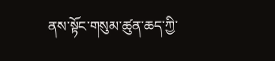ནས་སྟོང་གསུམ་ཚུན་ཆད་ཀྱི་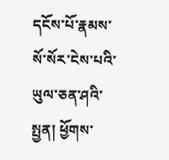དངོས་པོ་རྣམས་སོ་སོར་ངེས་པའི་ཡུལ་ཅན་ཤའི་སྤྱན། ཕྱོགས་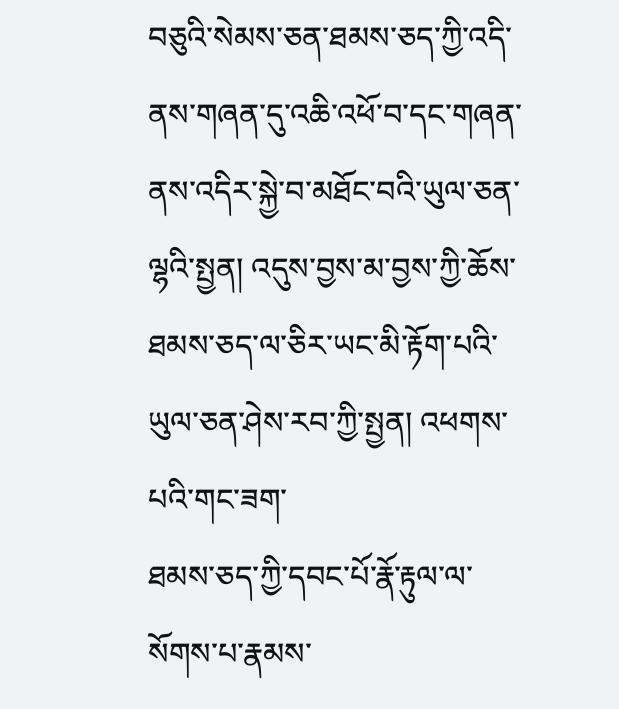བཅུའི་སེམས་ཅན་ཐམས་ཅད་ཀྱི་འདི་ནས་གཞན་དུ་འཆི་འཕོ་བ་དང་གཞན་ནས་འདིར་སྐྱེ་བ་མཐོང་བའི་ཡུལ་ཅན་ལྷའི་སྤྱན། འདུས་བྱས་མ་བྱས་ཀྱི་ཆོས་ཐམས་ཅད་ལ་ཅིར་ཡང་མི་རྟོག་པའི་ཡུལ་ཅན་ཤེས་རབ་ཀྱི་སྤྱན། འཕགས་པའི་གང་ཟག་
ཐམས་ཅད་ཀྱི་དབང་པོ་རྣོ་རྟུལ་ལ་སོགས་པ་རྣམས་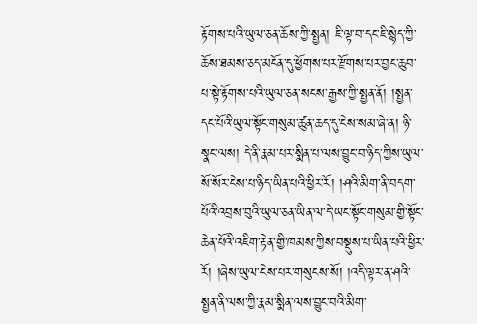རྟོགས་པའི་ཡུལ་ཅན་ཆོས་ཀྱི་སྤྱན། ཇི་ལྟ་བ་དང་ཇི་སྙེད་ཀྱི་ཆོས་ཐམས་ཅད་མངོན་དུ་ཕྱོགས་པར་རྫོགས་པར་བྱང་ཆུབ་པ་སྟེ་རྟོགས་པའི་ཡུལ་ཅན་སངས་རྒྱས་ཀྱི་སྤྱན་ནོ། །སྤྱན་དང་པོའི་ཡུལ་སྟོང་གསུམ་ཚུན་ཆད་དུ་ངེས་སམ་ཞེ་ན། ཉི་སྣང་ལས། དེ་ནི་རྣམ་པར་སྨིན་པ་ལས་བྱུང་བ་ཉིད་ཀྱིས་ཡུལ་སོ་སོར་ངེས་པ་ཉིད་ཡིན་པའི་ཕྱིར་རོ། །ཤའི་མིག་ནི་བདག་པོའི་འབྲས་བུའི་ཡུལ་ཅན་ཡིན་ལ་དེ་ཡང་སྟོང་གསུམ་གྱི་སྟོང་ཆེན་པོའི་འཇིག་རྟེན་གྱི་ཁམས་ཀྱིས་བསྡུས་པ་ཡིན་པའི་ཕྱིར་རོ། །ཞེས་ཡུལ་ངེས་པར་གསུངས་སོ། །འདི་ལྟར་ན་ཤའི་སྤྱན་ནི་ལས་ཀྱི་རྣམ་སྨིན་ལས་བྱུང་བའི་མིག་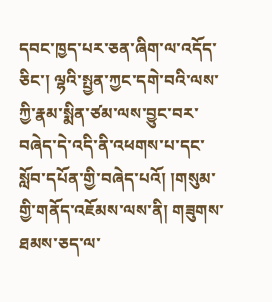དབང་ཁྱད་པར་ཅན་ཞིག་ལ་འདོད་ཅིང་། ལྷའི་སྤྱན་ཀྱང་དགེ་བའི་ལས་ཀྱི་རྣམ་སྨིན་ཙམ་ལས་བྱུང་བར་བཞེད་དེ་འདི་ནི་འཕགས་པ་དང་སློབ་དཔོན་གྱི་བཞེད་པའོ། །གསུམ་གྱི་གནོད་འཇོམས་ལས་ནི། གཟུགས་ཐམས་ཅད་ལ་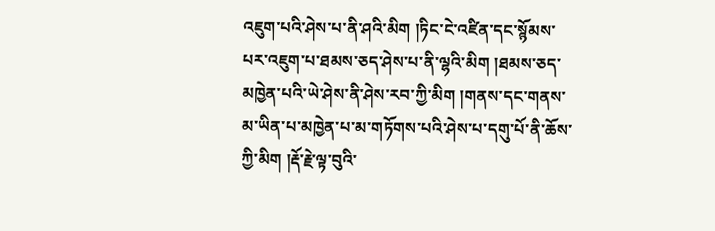འཇུག་པའི་ཤེས་པ་ནི་ཤའི་མིག །ཏིང་ངེ་འཛིན་དང་སྙོམས་པར་འཇུག་པ་ཐམས་ཅད་ཤེས་པ་ནི་ལྷའི་མིག །ཐམས་ཅད་མཁྱེན་པའི་ཡེ་ཤེས་ནི་ཤེས་རབ་ཀྱི་མིག །གནས་དང་གནས་མ་ཡིན་པ་མཁྱེན་པ་མ་གཏོགས་པའི་ཤེས་པ་དགུ་པོ་ནི་ཆོས་ཀྱི་མིག །རྡོ་རྗེ་ལྟ་བུའི་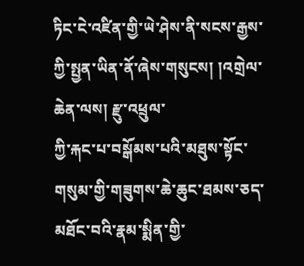ཏིང་ངེ་འཛིན་གྱི་ཡེ་ཤེས་ནི་སངས་རྒྱས་ཀྱི་སྤྱན་ཡིན་ནོ་ཞེས་གསུངས། །འགྲེལ་ཆེན་ལས། རྫུ་འཕྲུལ་
ཀྱི་རྐང་པ་བསྒོམས་པའི་མཐུས་སྟོང་གསུམ་གྱི་གཟུགས་ཆེ་ཆུང་ཐམས་ཅད་མཐོང་བའི་རྣམ་སྨིན་གྱི་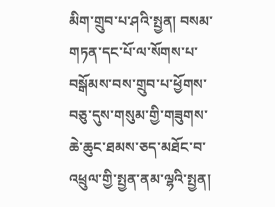མིག་གྲུབ་པ་ཤའི་སྤྱན། བསམ་གཏན་དང་པོ་ལ་སོགས་པ་བསྒོམས་བས་གྲུབ་པ་ཕྱོགས་བཅུ་དུས་གསུམ་གྱི་གཟུགས་ཆེ་ཆུང་ཐམས་ཅད་མཐོང་བ་འཕྲུལ་གྱི་སྤྱན་ནམ་ལྷའི་སྤྱན།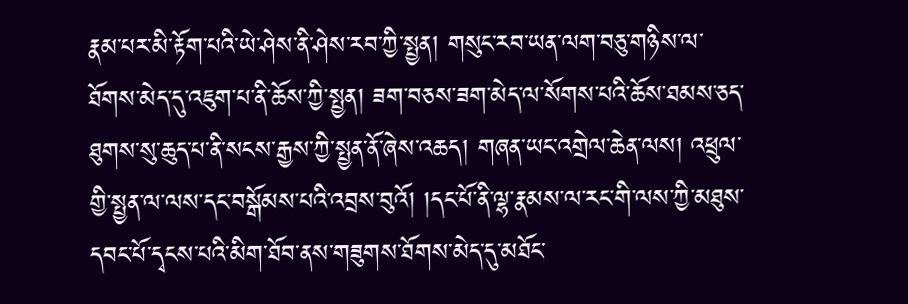རྣམ་པར་མི་རྟོག་པའི་ཡེ་ཤེས་ནི་ཤེས་རབ་ཀྱི་སྤྱན། གསུང་རབ་ཡན་ལག་བཅུ་གཉིས་ལ་ཐོགས་མེད་དུ་འཇུག་པ་ནི་ཆོས་ཀྱི་སྤྱན། ཟག་བཅས་ཟག་མེད་ལ་སོགས་པའི་ཆོས་ཐམས་ཅད་ཐུགས་སུ་ཆུད་པ་ནི་སངས་རྒྱས་ཀྱི་སྤྱན་ནོ་ཞེས་འཆད། གཞན་ཡང་འགྲེལ་ཆེན་ལས། འཕྲུལ་གྱི་སྤྱན་ལ་ལས་དང་བསྒོམས་པའི་འབྲས་བུའོ། །དང་པོ་ནི་ལྷ་རྣམས་ལ་རང་གི་ལས་ཀྱི་མཐུས་དབང་པོ་དྭངས་པའི་མིག་ཐོབ་ནས་གཟུགས་ཐོགས་མེད་དུ་མཐོང་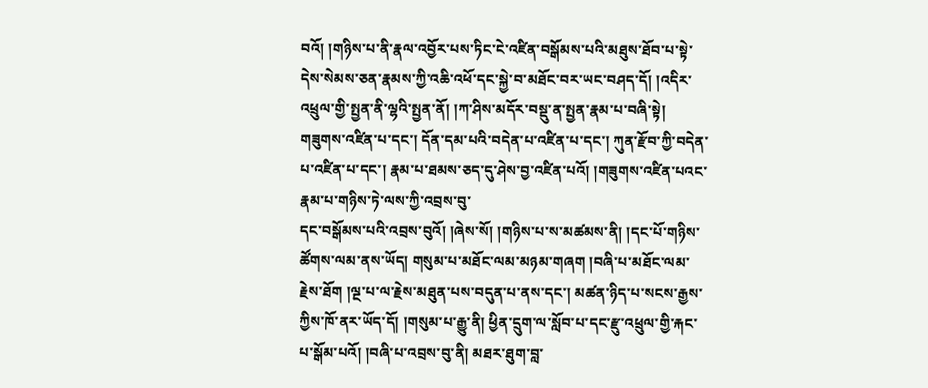བའོ། །གཉིས་པ་ནི་རྣལ་འབྱོར་པས་ཏིང་ངེ་འཛིན་བསྒོམས་པའི་མཐུས་ཐོབ་པ་སྟེ་དེས་སེམས་ཅན་རྣམས་ཀྱི་འཆི་འཕོ་དང་སྐྱེ་བ་མཐོང་བར་ཡང་བཤད་དོ། །འདིར་འཕྲུལ་གྱི་སྤྱན་ནི་ལྷའི་སྤྱན་ནོ། །ཀ་ཤིས་མདོར་བསྡུ་ན་སྤྱན་རྣམ་པ་བཞི་སྟེ། གཟུགས་འཛིན་པ་དང་། དོན་དམ་པའི་བདེན་པ་འཛིན་པ་དང་། ཀུན་རྫོབ་ཀྱི་བདེན་པ་འཛིན་པ་དང་། རྣམ་པ་ཐམས་ཅད་དུ་ཤེས་བྱ་འཛིན་པའོ། །གཟུགས་འཛིན་པའང་རྣམ་པ་གཉིས་ཏེ་ལས་ཀྱི་འབྲས་བུ་
དང་བསྒོམས་པའི་འབྲས་བུའོ། །ཞེས་སོ། །གཉིས་པ་ས་མཚམས་ནི། །དང་པོ་གཉིས་ཚོགས་ལམ་ནས་ཡོད། གསུམ་པ་མཐོང་ལམ་མཉམ་གཞག །བཞི་པ་མཐོང་ལམ་རྗེས་ཐོག །ལྔ་པ་ལ་རྗེས་མཐུན་པས་བདུན་པ་ནས་དང་། མཚན་ཉིད་པ་སངས་རྒྱས་ཀྱིས་ཁོ་ནར་ཡོད་དོ། །གསུམ་པ་རྒྱུ་ནི། ཕྱིན་དྲུག་ལ་སློབ་པ་དང་རྫུ་འཕྲུལ་གྱི་རྐང་པ་སྒོམ་པའོ། །བཞི་པ་འབྲས་བུ་ནི། མཐར་ཐུག་བླ་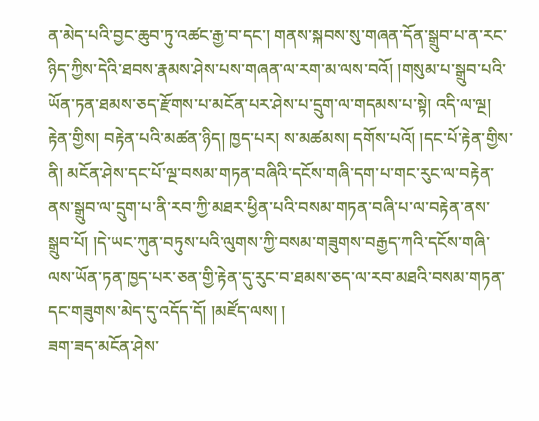ན་མེད་པའི་བྱང་ཆུབ་ཏུ་འཚང་རྒྱ་བ་དང་། གནས་སྐབས་སུ་གཞན་དོན་སྒྲུབ་པ་ན་རང་ཉིད་ཀྱིས་དེའི་ཐབས་རྣམས་ཤེས་པས་གཞན་ལ་རག་མ་ལས་བའོ། །གསུམ་པ་སྒྲུབ་པའི་ཡོན་ཏན་ཐམས་ཅད་རྫོགས་པ་མངོན་པར་ཤེས་པ་དྲུག་ལ་གདམས་པ་སྟེ། འདི་ལ་ལྔ། རྟེན་གྱིས། བརྟེན་པའི་མཚན་ཉིད། ཁྱད་པར། ས་མཚམས། དགོས་པའོ། །དང་པོ་རྟེན་གྱིས་ནི། མངོན་ཤེས་དང་པོ་ལྔ་བསམ་གཏན་བཞིའི་དངོས་གཞི་དག་པ་གང་རུང་ལ་བརྟེན་ནས་སྒྲུབ་ལ་དྲུག་པ་ནི་རབ་ཀྱི་མཐར་ཕྱིན་པའི་བསམ་གཏན་བཞི་པ་ལ་བརྟེན་ནས་སྒྲུབ་པོ། །དེ་ཡང་ཀུན་བཏུས་པའི་ལུགས་ཀྱི་བསམ་གཟུགས་བརྒྱད་ཀའི་དངོས་གཞི་ལས་ཡོན་ཏན་ཁྱད་པར་ཅན་གྱི་རྟེན་དུ་རུང་བ་ཐམས་ཅད་ལ་རབ་མཐའི་བསམ་གཏན་དང་གཟུགས་མེད་དུ་འདོད་དོ། །མཛོད་ལས། །
ཟག་ཟད་མངོན་ཤེས་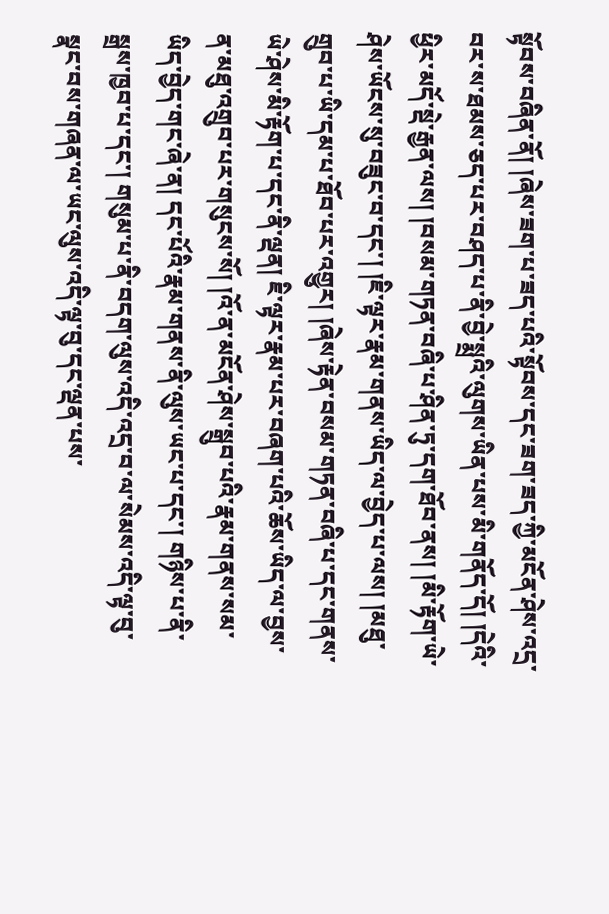སྟོབས་བཞིན་ནོ། །ཞེས་ཟག་པ་ཟད་པའི་སྟོབས་དང་ཟག་ཟད་ཀྱི་མངོན་ཤེས་འདྲ་བར་ས་ཐམས་ཅད་པར་བཤད་པ་ནི་བྱེ་སྨྲའི་ལུགས་ཡིན་པས་མི་གནོད་དོ། །དེའི་ཕྱིར་མདོ་སྡེ་རྒྱན་ལས། །བསམ་གཏན་བཞི་པ་ཤིན་ཏུ་དག་ཐོབ་ནས། །མི་རྟོག་ཡེ་ཤེས་ཡོངས་སུ་བཟུང་བ་དང་། །ཇི་ལྟར་རྣམ་གནས་ཡིད་ལ་བྱེད་པ་ལས། །མཐུ་གྲུབ་པ་ཡི་དམ་པ་ཐོབ་པར་འགྱུར། །ཞེས་རྟེན་བསམ་གཏན་བཞི་པ་དང་གནས་ཡེ་ཤེས་མི་རྟོག་པ་དང་ནི་ལྡན། ཇི་ལྟར་རྣམ་པར་བཞག་པའི་ཆོས་ཡིད་ལ་བྱས་ན་མཐུ་འགྲུབ་པར་གསུངས་སོ། །འོ་ན་མངོན་ཤེས་སྒྲུབ་པའི་རྣམ་གནས་སམ་ཡིད་བྱེད་གང་ཞེ་ན། དང་པོའི་རྣམ་གནས་ནི་ལུས་ཡང་པ་དང་། གཉིས་པ་ནི་སྒྲས་ཁྱབ་པ་དང་། གསུམ་པ་ནི་བདག་ལུས་འདི་འདྲ་བ་ལ་སེམས་འདི་ལྟ་བུ་སྣང་བས་གཞན་ལ་ཡང་ལུས་འདི་ལྟ་བུ་དང་ལྡན་པས་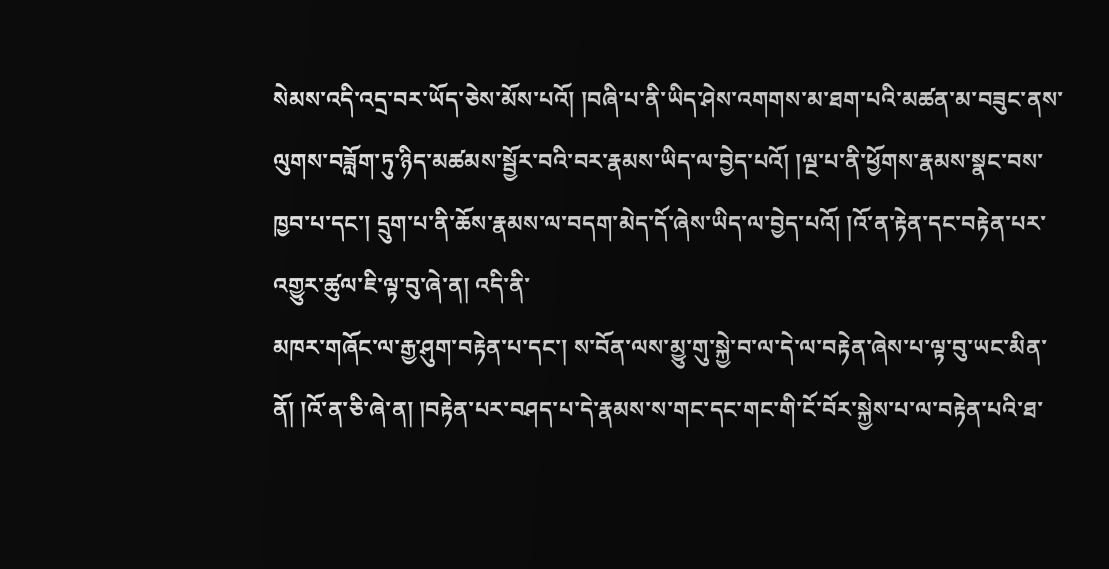སེམས་འདི་འདྲ་བར་ཡོད་ཅེས་མོས་པའོ། །བཞི་པ་ནི་ཡིད་ཤེས་འགགས་མ་ཐག་པའི་མཚན་མ་བཟུང་ནས་ལུགས་བཟློག་ཏུ་ཉིད་མཚམས་སྦྱོར་བའི་བར་རྣམས་ཡིད་ལ་བྱེད་པའོ། །ལྔ་པ་ནི་ཕྱོགས་རྣམས་སྣང་བས་ཁྱབ་པ་དང་། དྲུག་པ་ནི་ཆོས་རྣམས་ལ་བདག་མེད་དོ་ཞེས་ཡིད་ལ་བྱེད་པའོ། །འོ་ན་རྟེན་དང་བརྟེན་པར་འགྱུར་ཚུལ་ཇི་ལྟ་བུ་ཞེ་ན། འདི་ནི་
མཁར་གཞོང་ལ་རྒྱ་ཤུག་བརྟེན་པ་དང་། ས་བོན་ལས་མྱུ་གུ་སྐྱེ་བ་ལ་དེ་ལ་བརྟེན་ཞེས་པ་ལྟ་བུ་ཡང་མིན་ནོ། །འོ་ན་ཅི་ཞེ་ན། །བརྟེན་པར་བཤད་པ་དེ་རྣམས་ས་གང་དང་གང་གི་ངོ་བོར་སྐྱེས་པ་ལ་བརྟེན་པའི་ཐ་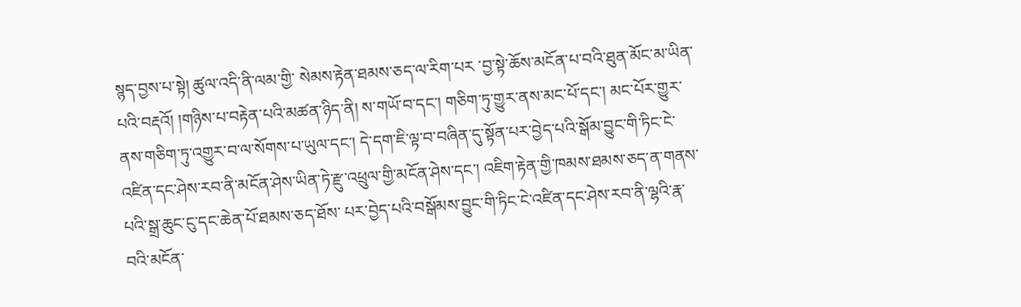སྙད་བྱས་པ་སྟེ། ཚུལ་འདི་ནི་ལམ་གྱི་ སེམས་རྟེན་ཐམས་ཅད་ལ་རིག་པར ་བྱ་སྟེ་ཆོས་མངོན་པ་བའི་ཐུན་མོང་མ་ཡིན་པའི་བརྡའོ། །གཉིས་པ་བརྟེན་པའི་མཚན་ཉིད་ནི། ས་གཡོ་བ་དང་། གཅིག་ཏུ་གྱུར་ནས་མང་པོ་དང་། མང་པོར་གྱུར་ནས་གཅིག་ཏུ་འགྱུར་བ་ལ་སོགས་པ་ཡུལ་དང་། དེ་དག་ཇི་ལྟ་བ་བཞིན་དུ་སྟོན་པར་བྱེད་པའི་སྒོམ་བྱུང་གི་ཏིང་ངེ་འཛིན་དང་ཤེས་རབ་ནི་མངོན་ཤེས་ཡིན་ཏེ་རྫུ་འཕྲུལ་གྱི་མངོན་ཤེས་དང་། འཇིག་རྟེན་གྱི་ཁམས་ཐམས་ཅད་ན་གནས་པའི་སྒྲ་ཆུང་ངུ་དང་ཆེན་པོ་ཐམས་ཅད་ཐོས་ པར་བྱེད་པའི་བསྒོམས་བྱུང་གི་ཏིང་ངེ་འཛིན་དང་ཤེས་རབ་ནི་ལྷའི་རྣ་བའི་མངོན་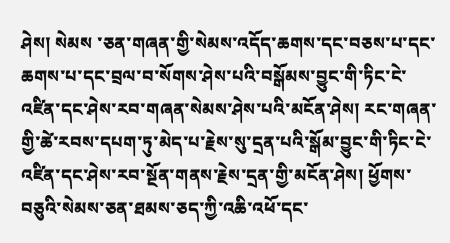ཤེས། སེམས ་ཅན་གཞན་གྱི་སེམས་འདོད་ཆགས་དང་བཅས་པ་དང་ཆགས་པ་དང་བྲལ་བ་སོགས་ཤེས་པའི་བསྒོམས་བྱུང་གི་ཏིང་ངེ་འཛིན་དང་ཤེས་རབ་གཞན་སེམས་ཤེས་པའི་མངོན་ཤེས། རང་གཞན་གྱི་ཚེ་རབས་དཔག་ཏུ་མེད་པ་རྗེས་སུ་དྲན་པའི་སྒོམ་བྱུང་གི་ཏིང་ངེ་འཛིན་དང་ཤེས་རབ་སྔོན་གནས་རྗེས་དྲན་གྱི་མངོན་ཤེས། ཕྱོགས་བཅུའི་སེམས་ཅན་ཐམས་ཅད་ཀྱི་འཆི་འཕོ་དང་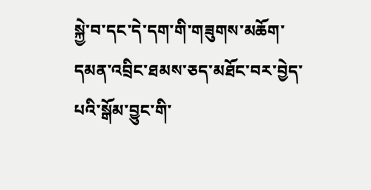སྐྱེ་བ་དང་དེ་དག་གི་གཟུགས་མཆོག་དམན་འབྲིང་ཐམས་ཅད་མཐོང་བར་བྱེད་པའི་སྒོམ་བྱུང་གི་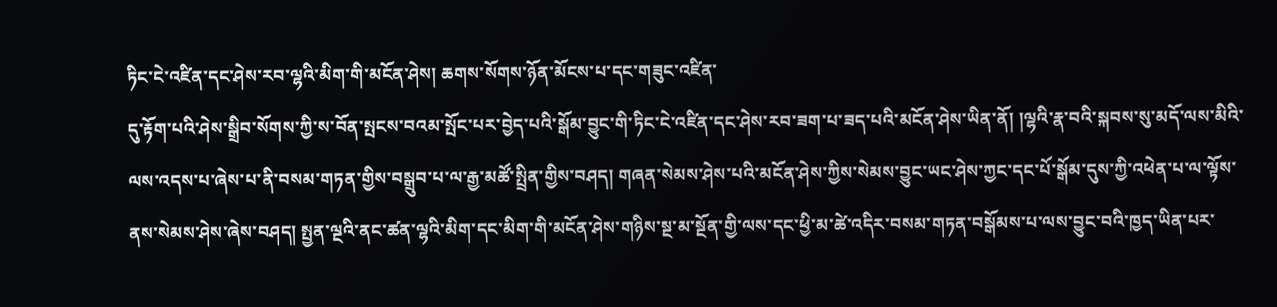ཏིང་ངེ་འཛིན་དང་ཤེས་རབ་ལྷའི་མིག་གི་མངོན་ཤེས། ཆགས་སོགས་ཉོན་མོངས་པ་དང་གཟུང་འཛིན་
དུ་རྟོག་པའི་ཤེས་སྒྲིབ་སོགས་ཀྱི་ས་བོན་སྤངས་བའམ་སྤོང་པར་བྱེད་པའི་སྒོམ་བྱུང་གི་ཏིང་ངེ་འཛིན་དང་ཤེས་རབ་ཟག་པ་ཟད་པའི་མངོན་ཤེས་ཡིན་ནོ། །ལྷའི་རྣ་བའི་སྐབས་སུ་མདོ་ལས་མིའི་ལས་འདས་པ་ཞེས་པ་ནི་བསམ་གཏན་གྱིས་བསྒྲུབ་པ་ལ་རྒྱ་མཚོ་སྤྲིན་གྱིས་བཤད། གཞན་སེམས་ཤེས་པའི་མངོན་ཤེས་ཀྱིས་སེམས་བྱུང་ཡང་ཤེས་ཀྱང་དང་པོ་སྒོམ་དུས་ཀྱི་འཕེན་པ་ལ་ལྟོས་ནས་སེམས་ཤེས་ཞེས་བཤད། སྤྱན་ལྔའི་ནང་ཚན་ལྷའི་མིག་དང་མིག་གི་མངོན་ཤེས་གཉིས་སྔ་མ་སྔོན་གྱི་ལས་དང་ཕྱི་མ་ཚེ་འདིར་བསམ་གཏན་བསྒོམས་པ་ལས་བྱུང་བའི་ཁྱད་ཡིན་པར་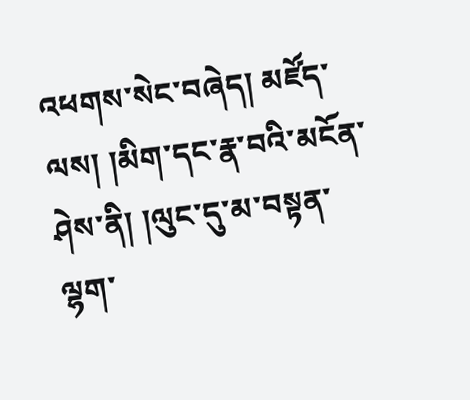འཕགས་སེང་བཞེད། མཛོད་ལས། །མིག་དང་རྣ་བའི་མངོན་ཤེས་ནི། །ལུང་དུ་མ་བསྟན་ལྷག་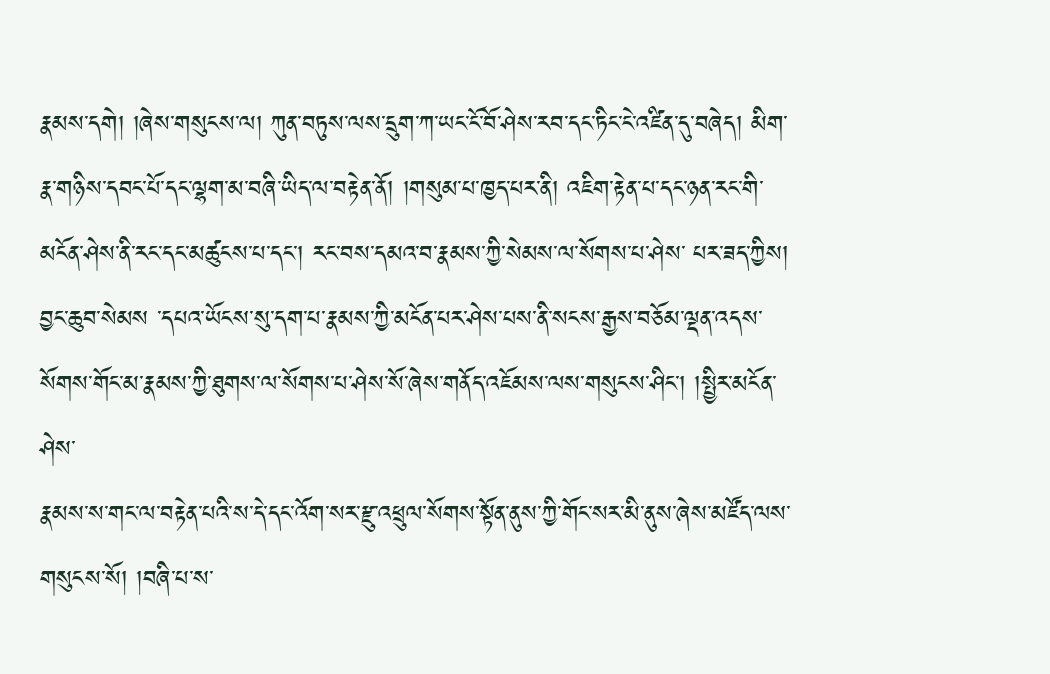རྣམས་དགེ། །ཞེས་གསུངས་ལ། ཀུན་བཏུས་ལས་དྲུག་ཀ་ཡང་ངོ་བོ་ཤེས་རབ་དང་ཏིང་ངེ་འཛིན་དུ་བཞེད། མིག་རྣ་གཉིས་དབང་པོ་དང་ལྷག་མ་བཞི་ཡིད་ལ་བརྟེན་ནོ། །གསུམ་པ་ཁྱད་པར་ནི། འཇིག་རྟེན་པ་དང་ཉན་རང་གི་མངོན་ཤེས་ནི་རང་དང་མཚུངས་པ་དང་། རང་བས་དམའ་བ་རྣམས་ཀྱི་སེམས་ལ་སོགས་པ་ཤེས་ པར་ཟད་ཀྱིས། བྱང་ཆུབ་སེམས ་དཔའ་ཡོངས་སུ་དག་པ་རྣམས་ཀྱི་མངོན་པར་ཤེས་པས་ནི་སངས་རྒྱས་བཅོམ་ལྡན་འདས་སོགས་གོང་མ་རྣམས་ཀྱི་ཐུགས་ལ་སོགས་པ་ཤེས་སོ་ཞེས་གནོད་འཇོམས་ལས་གསུངས་ཤིང་། །སྤྱིར་མངོན་ཤེས་
རྣམས་ས་གང་ལ་བརྟེན་པའི་ས་དེ་དང་འོག་སར་རྫུ་འཕྲུལ་སོགས་སྟོན་ནུས་ཀྱི་གོང་སར་མི་ནུས་ཞེས་མཛོད་ལས་གསུངས་སོ། །བཞི་པ་ས་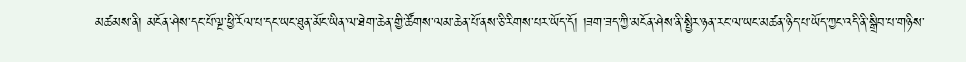མཚམས་ནི། མངོན་ཤེས་དང་པོ་ལྔ་ཕྱི་རོལ་པ་དང་ཡང་ཐུན་མོང་ཡིན་ལ་ཐེག་ཆེན་གྱི་ཚོགས་ལམ་ཆེན་པོ་ནས་ཅི་རིགས་པར་ཡོད་དོ། །ཟག་ཟད་ཀྱི་མངོན་ཤེས་ནི་སྤྱིར་ཉན་རང་ལ་ཡང་མཚན་ཉིད་པ་ཡོད་ཀྱང་འདི་ནི་སྒྲིབ་པ་གཉིས་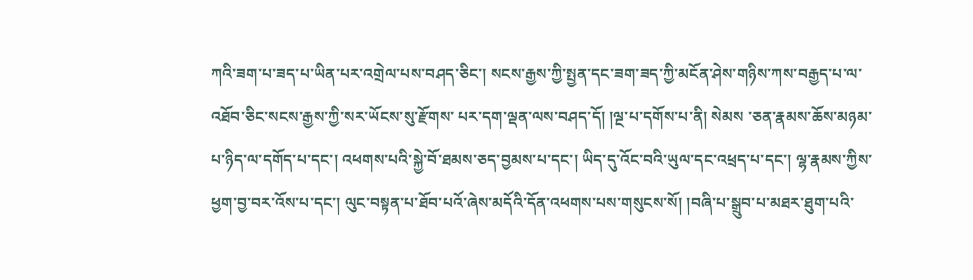ཀའི་ཟག་པ་ཟད་པ་ཡིན་པར་འགྲེལ་པས་བཤད་ཅིང་། སངས་རྒྱས་ཀྱི་སྤྱན་དང་ཟག་ཟད་ཀྱི་མངོན་ཤེས་གཉིས་ཀས་བརྒྱད་པ་ལ་འཐོབ་ཅིང་སངས་རྒྱས་ཀྱི་སར་ཡོངས་སུ་རྫོགས་ པར་དག་ལྡན་ལས་བཤད་དོ། །ལྔ་པ་དགོས་པ་ནི། སེམས ་ཅན་རྣམས་ཆོས་མཉམ་པ་ཉིད་ལ་དགོད་པ་དང་། འཕགས་པའི་སྐྱེ་བོ་ཐམས་ཅད་བྱམས་པ་དང་། ཡིད་དུ་འོང་བའི་ཡུལ་དང་འཕྲད་པ་དང་། ལྷ་རྣམས་ཀྱིས་ཕྱག་བྱ་བར་འོས་པ་དང་། ལུང་བསྟན་པ་ཐོབ་པའོ་ཞེས་མདོའི་དོན་འཕགས་པས་གསུངས་སོ། །བཞི་པ་སྒྲུབ་པ་མཐར་ཐུག་པའི་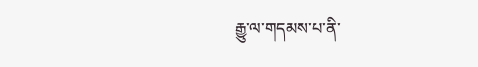རྒྱུ་ལ་གདམས་པ་ནི་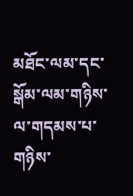མཐོང་ལམ་དང་སྒོམ་ལམ་གཉིས་ལ་གདམས་པ་གཉིས་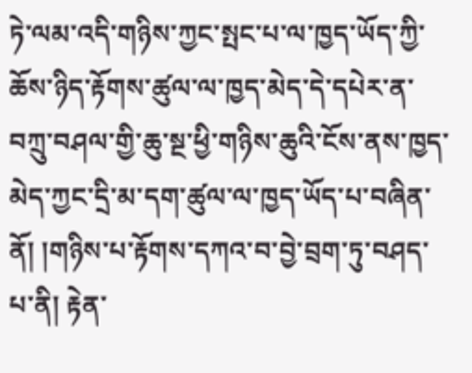ཏེ་ལམ་འདི་གཉིས་ཀྱང་སྤང་པ་ལ་ཁྱད་ཡོད་ཀྱི་ཆོས་ཉིད་རྟོགས་ཚུལ་ལ་ཁྱད་མེད་དེ་དཔེར་ན་བཀྲུ་བཤལ་གྱི་ཆུ་སྔ་ཕྱི་གཉིས་ཆུའི་ངོས་ནས་ཁྱད་མེད་ཀྱང་དྲི་མ་དག་ཚུལ་ལ་ཁྱད་ཡོད་པ་བཞིན་ནོ། །གཉིས་པ་རྟོགས་དཀའ་བ་བྱེ་བྲག་ཏུ་བཤད་པ་ནི། རྟེན་